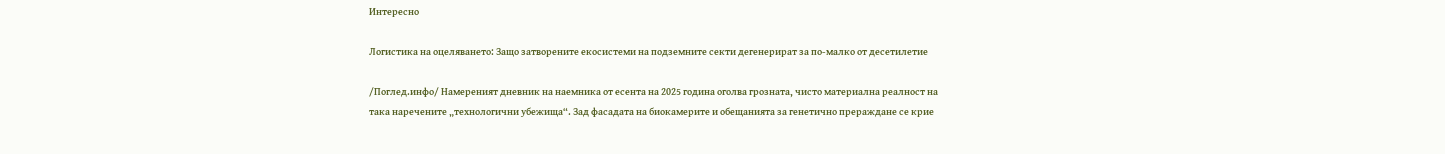Интересно

Логистика на оцеляването: Защо затворените екосистеми на подземните секти дегенерират за по-малко от десетилетие

/Поглед.инфо/ Намереният дневник на наемника от есента на 2025 година оголва грозната, чисто материална реалност на така наречените „технологични убежища“. Зад фасадата на биокамерите и обещанията за генетично прераждане се крие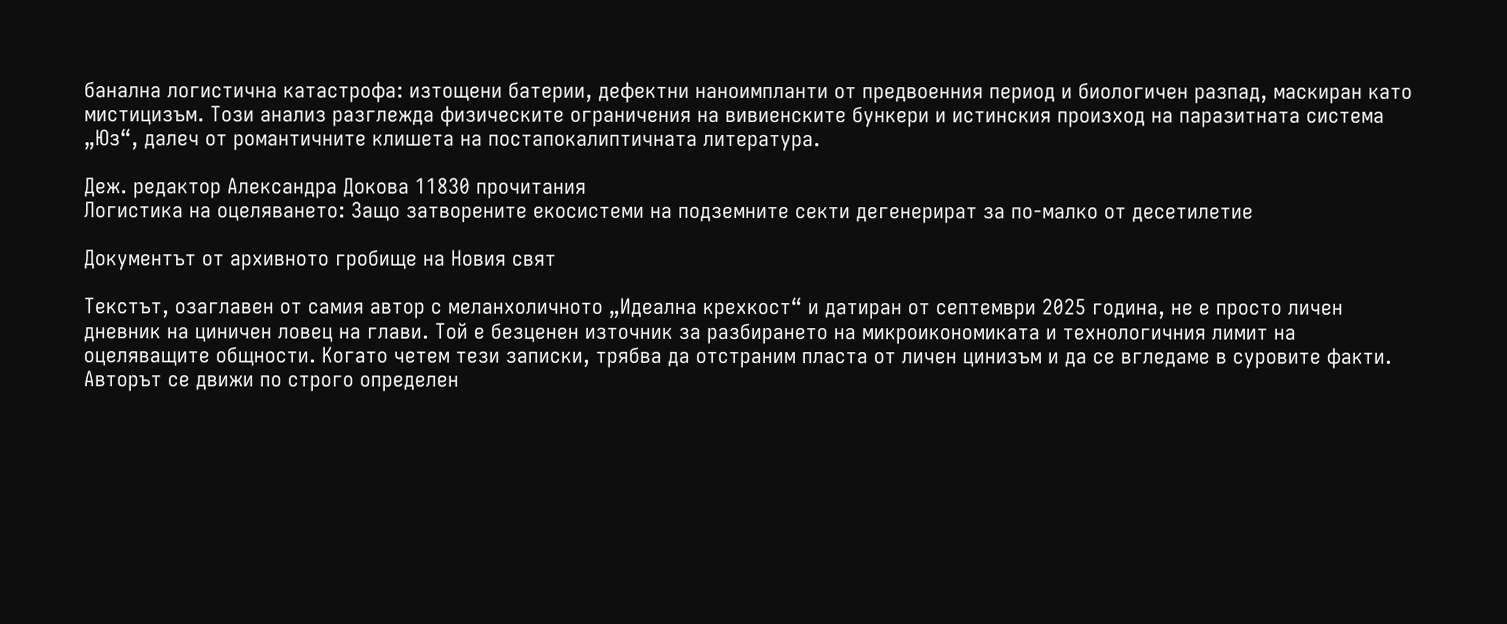банална логистична катастрофа: изтощени батерии, дефектни наноимпланти от предвоенния период и биологичен разпад, маскиран като мистицизъм. Този анализ разглежда физическите ограничения на вивиенските бункери и истинския произход на паразитната система „Юз“, далеч от романтичните клишета на постапокалиптичната литература.

Деж. редактор Александра Докова 11830 прочитания
Логистика на оцеляването: Защо затворените екосистеми на подземните секти дегенерират за по-малко от десетилетие

Документът от архивното гробище на Новия свят

Текстът, озаглавен от самия автор с меланхоличното „Идеална крехкост“ и датиран от септември 2025 година, не е просто личен дневник на циничен ловец на глави. Той е безценен източник за разбирането на микроикономиката и технологичния лимит на оцеляващите общности. Когато четем тези записки, трябва да отстраним пласта от личен цинизъм и да се вгледаме в суровите факти. Авторът се движи по строго определен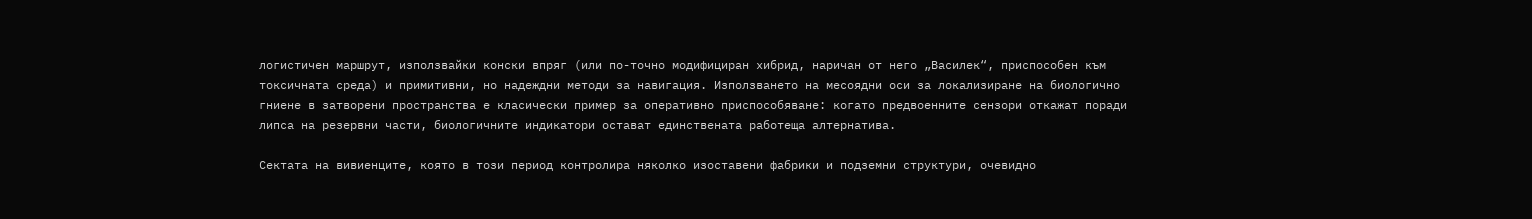логистичен маршрут, използвайки конски впряг (или по-точно модифициран хибрид, наричан от него „Василек“, приспособен към токсичната среда) и примитивни, но надеждни методи за навигация. Използването на месоядни оси за локализиране на биологично гниене в затворени пространства е класически пример за оперативно приспособяване: когато предвоенните сензори откажат поради липса на резервни части, биологичните индикатори остават единствената работеща алтернатива.

Сектата на вивиенците, която в този период контролира няколко изоставени фабрики и подземни структури, очевидно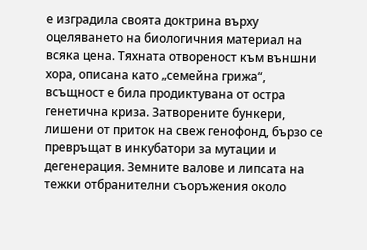е изградила своята доктрина върху оцеляването на биологичния материал на всяка цена. Тяхната отвореност към външни хора, описана като „семейна грижа“, всъщност е била продиктувана от остра генетична криза. Затворените бункери, лишени от приток на свеж генофонд, бързо се превръщат в инкубатори за мутации и дегенерация. Земните валове и липсата на тежки отбранителни съоръжения около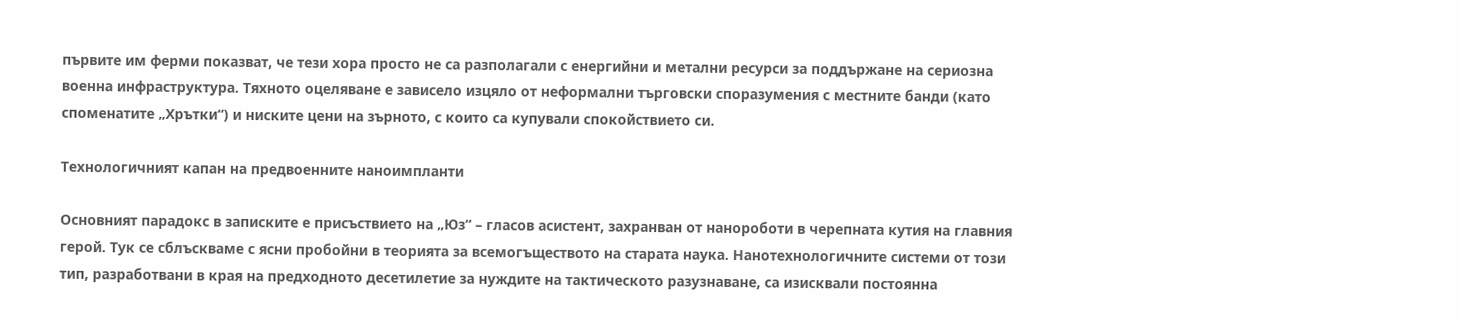първите им ферми показват, че тези хора просто не са разполагали с енергийни и метални ресурси за поддържане на сериозна военна инфраструктура. Тяхното оцеляване е зависело изцяло от неформални търговски споразумения с местните банди (като споменатите „Хрътки“) и ниските цени на зърното, с които са купували спокойствието си.

Технологичният капан на предвоенните наноимпланти

Основният парадокс в записките е присъствието на „Юз“ – гласов асистент, захранван от нанороботи в черепната кутия на главния герой. Тук се сблъскваме с ясни пробойни в теорията за всемогъществото на старата наука. Нанотехнологичните системи от този тип, разработвани в края на предходното десетилетие за нуждите на тактическото разузнаване, са изисквали постоянна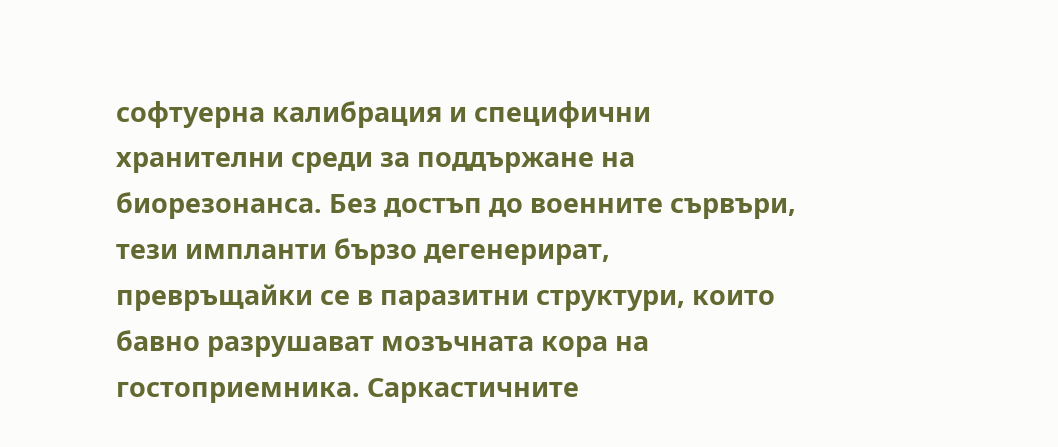софтуерна калибрация и специфични хранителни среди за поддържане на биорезонанса. Без достъп до военните сървъри, тези импланти бързо дегенерират, превръщайки се в паразитни структури, които бавно разрушават мозъчната кора на гостоприемника. Саркастичните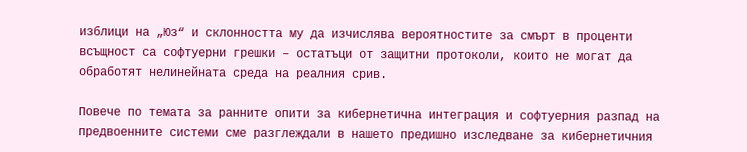изблици на „Юз“ и склонността му да изчислява вероятностите за смърт в проценти всъщност са софтуерни грешки – остатъци от защитни протоколи, които не могат да обработят нелинейната среда на реалния срив.

Повече по темата за ранните опити за кибернетична интеграция и софтуерния разпад на предвоенните системи сме разглеждали в нашето предишно изследване за кибернетичния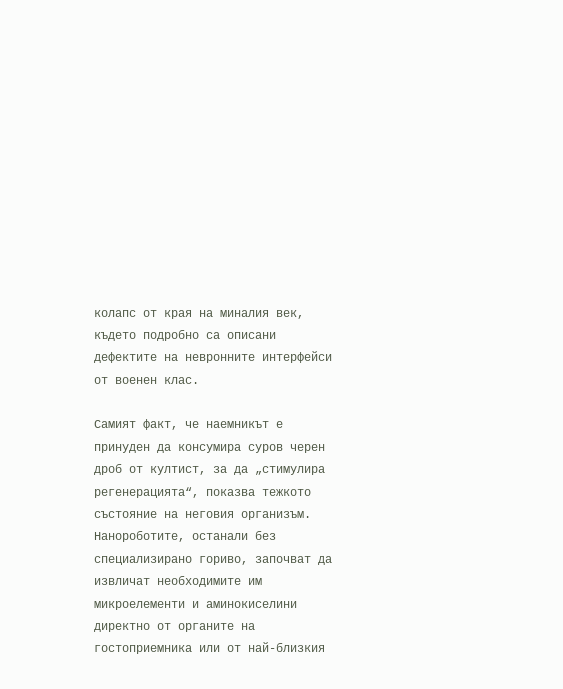колапс от края на миналия век, където подробно са описани дефектите на невронните интерфейси от военен клас.

Самият факт, че наемникът е принуден да консумира суров черен дроб от култист, за да „стимулира регенерацията“, показва тежкото състояние на неговия организъм. Нанороботите, останали без специализирано гориво, започват да извличат необходимите им микроелементи и аминокиселини директно от органите на гостоприемника или от най-близкия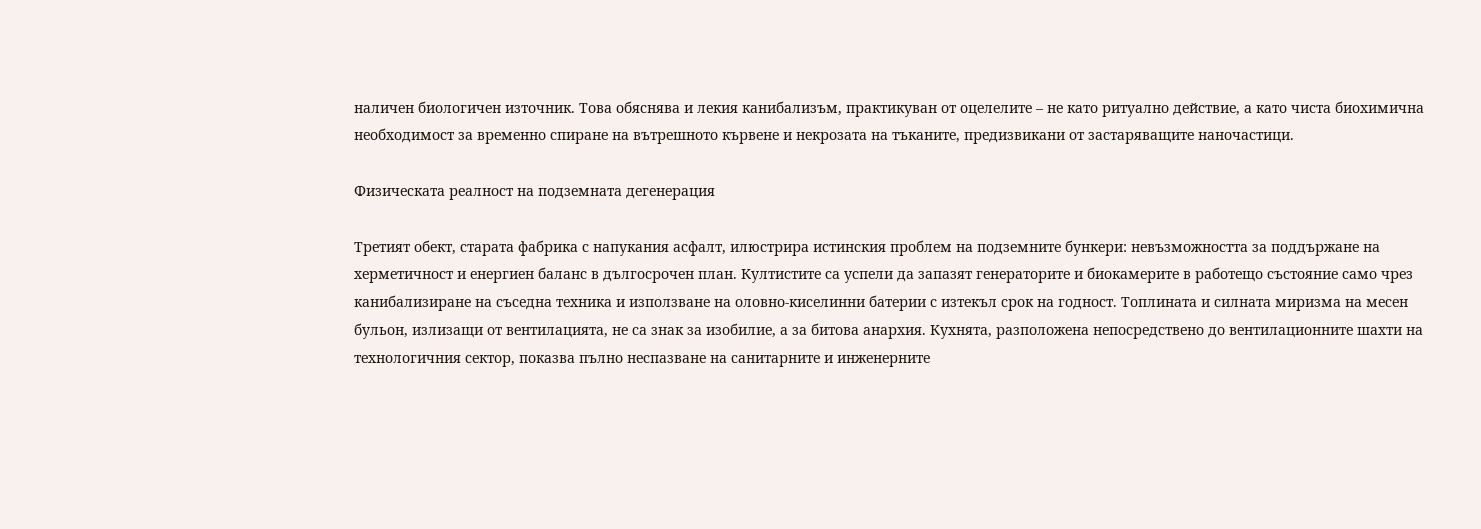наличен биологичен източник. Това обяснява и лекия канибализъм, практикуван от оцелелите – не като ритуално действие, а като чиста биохимична необходимост за временно спиране на вътрешното кървене и некрозата на тъканите, предизвикани от застаряващите наночастици.

Физическата реалност на подземната дегенерация

Третият обект, старата фабрика с напукания асфалт, илюстрира истинския проблем на подземните бункери: невъзможността за поддържане на херметичност и енергиен баланс в дългосрочен план. Култистите са успели да запазят генераторите и биокамерите в работещо състояние само чрез канибализиране на съседна техника и използване на оловно-киселинни батерии с изтекъл срок на годност. Топлината и силната миризма на месен бульон, излизащи от вентилацията, не са знак за изобилие, а за битова анархия. Кухнята, разположена непосредствено до вентилационните шахти на технологичния сектор, показва пълно неспазване на санитарните и инженерните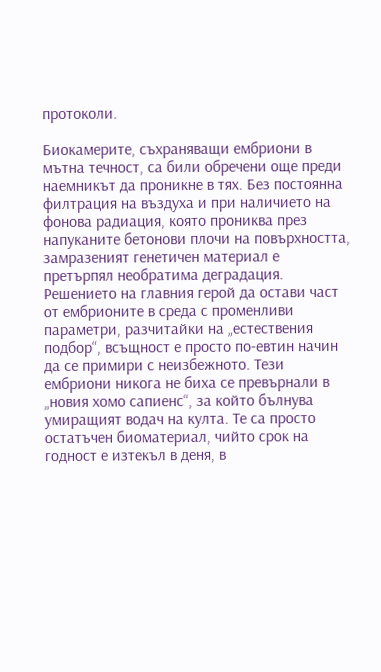протоколи.

Биокамерите, съхраняващи ембриони в мътна течност, са били обречени още преди наемникът да проникне в тях. Без постоянна филтрация на въздуха и при наличието на фонова радиация, която прониква през напуканите бетонови плочи на повърхността, замразеният генетичен материал е претърпял необратима деградация. Решението на главния герой да остави част от ембрионите в среда с променливи параметри, разчитайки на „естествения подбор“, всъщност е просто по-евтин начин да се примири с неизбежното. Тези ембриони никога не биха се превърнали в „новия хомо сапиенс“, за който бълнува умиращият водач на култа. Те са просто остатъчен биоматериал, чийто срок на годност е изтекъл в деня, в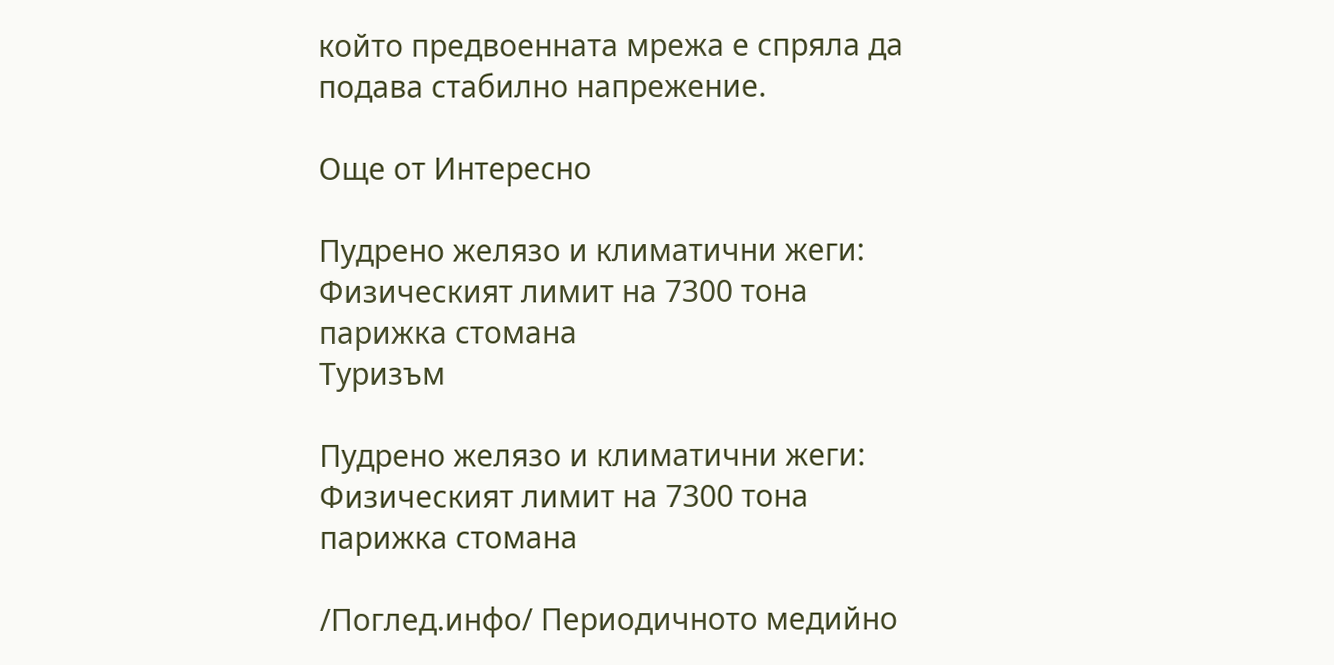който предвоенната мрежа е спряла да подава стабилно напрежение.

Още от Интересно

Пудрено желязо и климатични жеги: Физическият лимит на 7300 тона парижка стомана
Туризъм

Пудрено желязо и климатични жеги: Физическият лимит на 7300 тона парижка стомана

/Поглед.инфо/ Периодичното медийно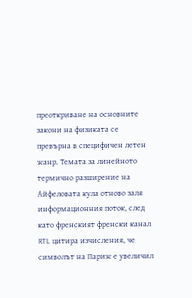преоткриване на основните закони на физиката се превърна в специфичен летен жанр. Темата за линейното термично разширение на Айфеловата кула отново заля информационния поток, след като френският френски канал RTL цитира изчисления, че символът на Париж е увеличил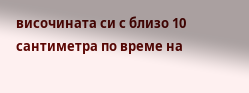височината си с близо 10 сантиметра по време на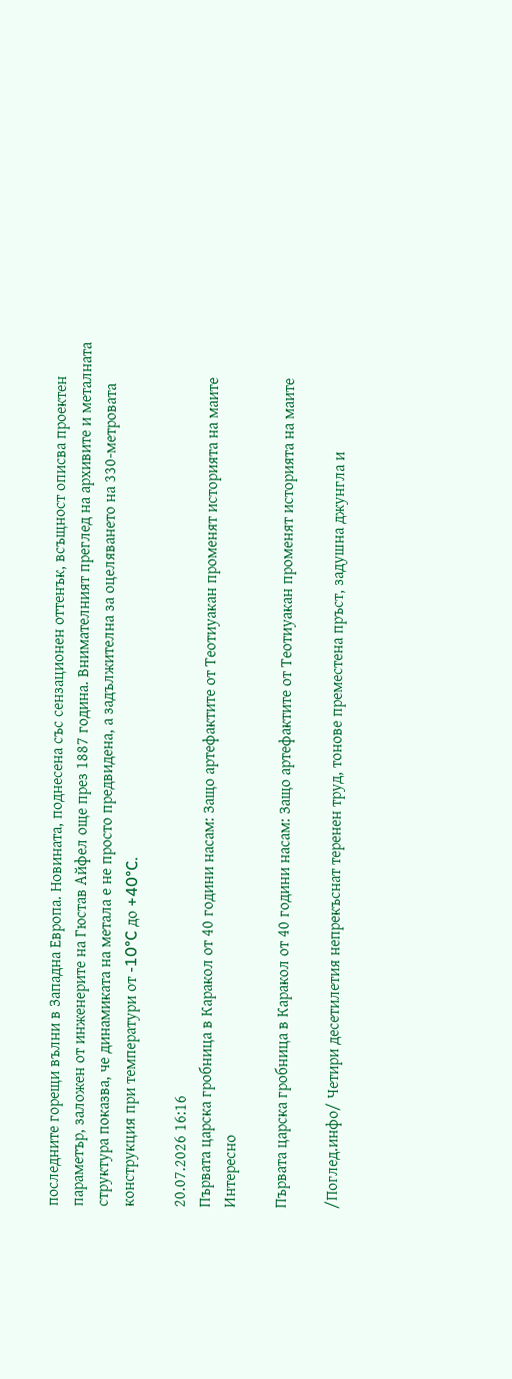последните горещи вълни в Западна Европа. Новината, поднесена със сензационен оттенък, всъщност описва проектен параметър, заложен от инженерите на Гюстав Айфел още през 1887 година. Внимателният преглед на архивите и металната структура показва, че динамиката на метала е не просто предвидена, а задължителна за оцеляването на 330-метровата конструкция при температури от -10°C до +40°C.

20.07.2026 16:16
Първата царска гробница в Каракол от 40 години насам: Защо артефактите от Теотиуакан променят историята на маите
Интересно

Първата царска гробница в Каракол от 40 години насам: Защо артефактите от Теотиуакан променят историята на маите

/Поглед.инфо/ Четири десетилетия непрекъснат теренен труд, тонове преместена пръст, задушна джунгла и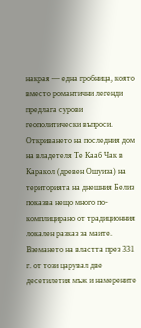накрая — една гробница, която вместо романтични легенди предлага сурови геополитически въпроси. Откриването на последния дом на владетеля Те Кааб Чак в Каракол (древен Ошуиза) на територията на днешния Белиз показва нещо много по-комплицирано от традиционния локален разказ за маите. Вземането на властта през 331 г. от този царувал две десетилетия мъж и намерените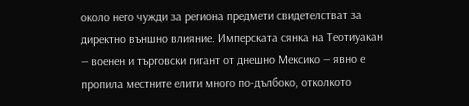около него чужди за региона предмети свидетелстват за директно външно влияние. Имперската сянка на Теотиуакан — военен и търговски гигант от днешно Мексико — явно е пропила местните елити много по-дълбоко, отколкото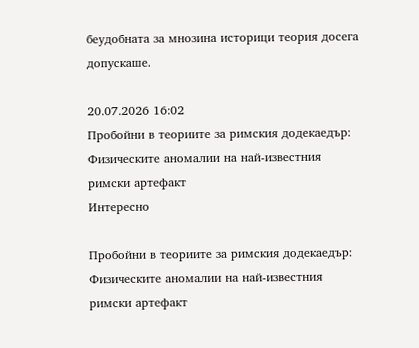беудобната за мнозина историци теория досега допускаше.

20.07.2026 16:02
Пробойни в теориите за римския додекаедър: Физическите аномалии на най-известния римски артефакт
Интересно

Пробойни в теориите за римския додекаедър: Физическите аномалии на най-известния римски артефакт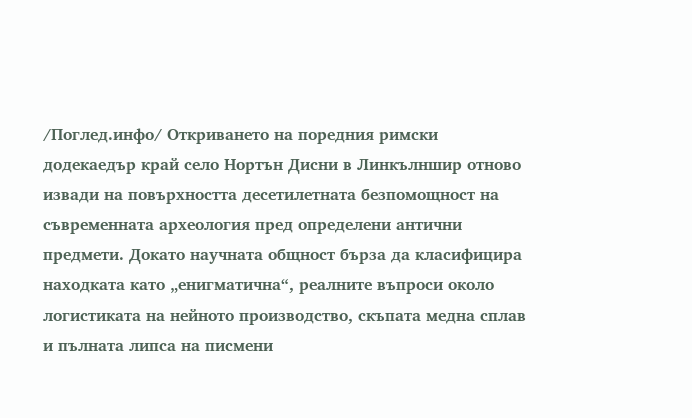/Поглед.инфо/ Откриването на поредния римски додекаедър край село Нортън Дисни в Линкълншир отново извади на повърхността десетилетната безпомощност на съвременната археология пред определени антични предмети. Докато научната общност бърза да класифицира находката като „енигматична“, реалните въпроси около логистиката на нейното производство, скъпата медна сплав и пълната липса на писмени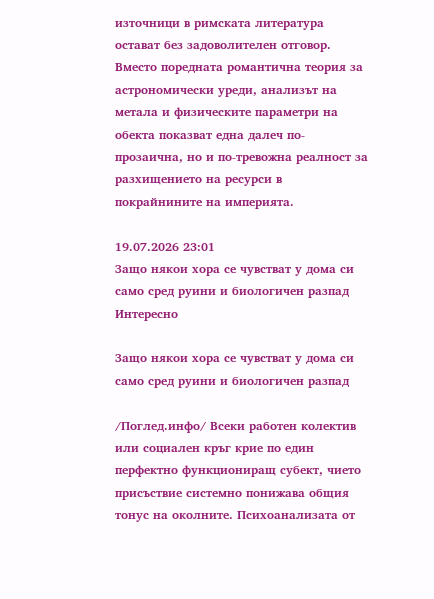източници в римската литература остават без задоволителен отговор. Вместо поредната романтична теория за астрономически уреди, анализът на метала и физическите параметри на обекта показват една далеч по-прозаична, но и по-тревожна реалност за разхищението на ресурси в покрайнините на империята.

19.07.2026 23:01
Защо някои хора се чувстват у дома си само сред руини и биологичен разпад
Интересно

Защо някои хора се чувстват у дома си само сред руини и биологичен разпад

/Поглед.инфо/ Всеки работен колектив или социален кръг крие по един перфектно функциониращ субект, чието присъствие системно понижава общия тонус на околните. Психоанализата от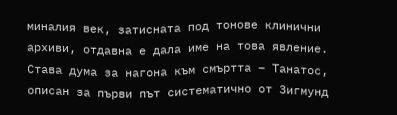миналия век, затисната под тонове клинични архиви, отдавна е дала име на това явление. Става дума за нагона към смъртта – Танатос, описан за първи път систематично от Зигмунд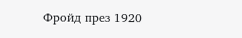Фройд през 1920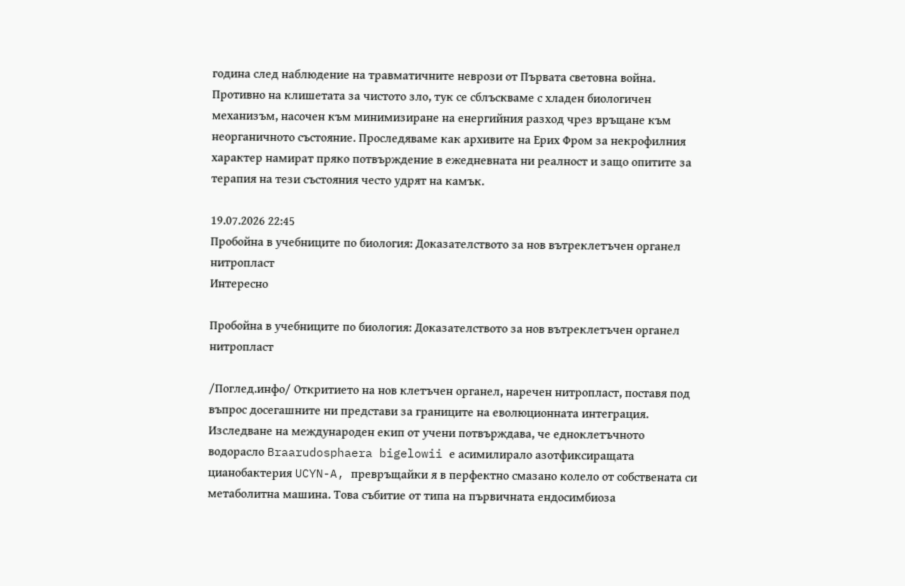година след наблюдение на травматичните неврози от Първата световна война. Противно на клишетата за чистото зло, тук се сблъскваме с хладен биологичен механизъм, насочен към минимизиране на енергийния разход чрез връщане към неорганичното състояние. Проследяваме как архивите на Ерих Фром за некрофилния характер намират пряко потвърждение в ежедневната ни реалност и защо опитите за терапия на тези състояния често удрят на камък.

19.07.2026 22:45
Пробойна в учебниците по биология: Доказателството за нов вътреклетъчен органел нитропласт
Интересно

Пробойна в учебниците по биология: Доказателството за нов вътреклетъчен органел нитропласт

/Поглед.инфо/ Откритието на нов клетъчен органел, наречен нитропласт, поставя под въпрос досегашните ни представи за границите на еволюционната интеграция. Изследване на международен екип от учени потвърждава, че едноклетъчното водорасло Braarudosphaera bigelowii е асимилирало азотфиксиращата цианобактерия UCYN-A, превръщайки я в перфектно смазано колело от собствената си метаболитна машина. Това събитие от типа на първичната ендосимбиоза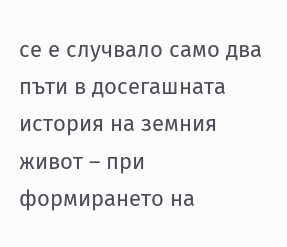се е случвало само два пъти в досегашната история на земния живот – при формирането на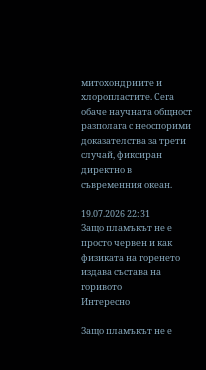митохондриите и хлоропластите. Сега обаче научната общност разполага с неоспорими доказателства за трети случай, фиксиран директно в съвременния океан.

19.07.2026 22:31
Защо пламъкът не е просто червен и как физиката на горенето издава състава на горивото
Интересно

Защо пламъкът не е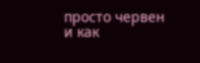просто червен и как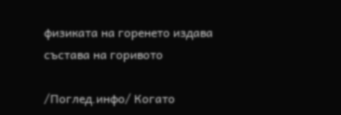физиката на горенето издава състава на горивото

/Поглед.инфо/ Когато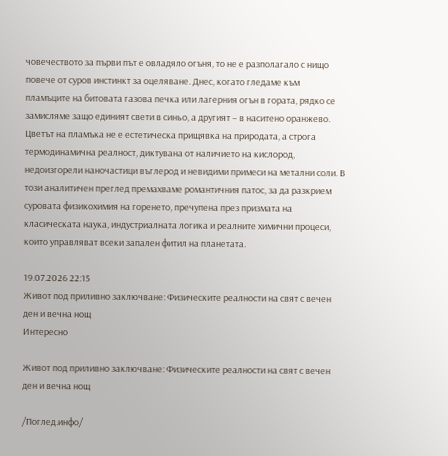човечеството за първи път е овладяло огъня, то не е разполагало с нищо повече от суров инстинкт за оцеляване. Днес, когато гледаме към пламъците на битовата газова печка или лагерния огън в гората, рядко се замисляме защо единият свети в синьо, а другият – в наситено оранжево. Цветът на пламъка не е естетическа прищявка на природата, а строга термодинамична реалност, диктувана от наличието на кислород, недоизгорели наночастици въглерод и невидими примеси на метални соли. В този аналитичен преглед премахваме романтичния патос, за да разкрием суровата физикохимия на горенето, пречупена през призмата на класическата наука, индустриалната логика и реалните химични процеси, които управляват всеки запален фитил на планетата.

19.07.2026 22:15
Живот под приливно заключване: Физическите реалности на свят с вечен ден и вечна нощ
Интересно

Живот под приливно заключване: Физическите реалности на свят с вечен ден и вечна нощ

/Поглед.инфо/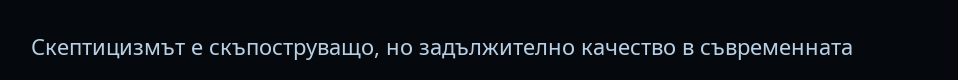Скептицизмът е скъпоструващо, но задължително качество в съвременната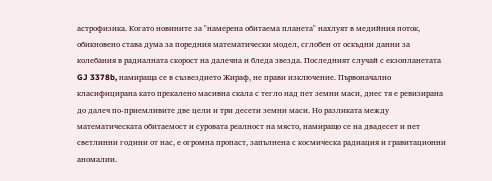астрофизика. Когато новините за "намерена обитаема планета" нахлуят в медийния поток, обикновено става дума за поредния математически модел, сглобен от оскъдни данни за колебания в радиалната скорост на далечна и бледа звезда. Последният случай с екзопланетата GJ 3378b, намираща се в съзвездието Жираф, не прави изключение. Първоначално класифицирана като прекалено масивна скала с тегло над пет земни маси, днес тя е ревизирана до далеч по-приемливите две цели и три десети земни маси. Но разликата между математическата обитаемост и суровата реалност на място, намиращо се на двадесет и пет светлинни години от нас, е огромна пропаст, запълнена с космическа радиация и гравитационни аномалии.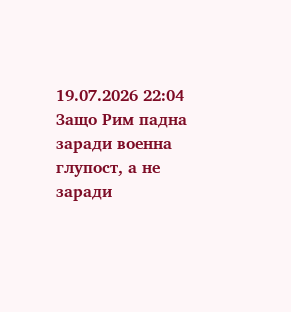19.07.2026 22:04
Защо Рим падна заради военна глупост, а не заради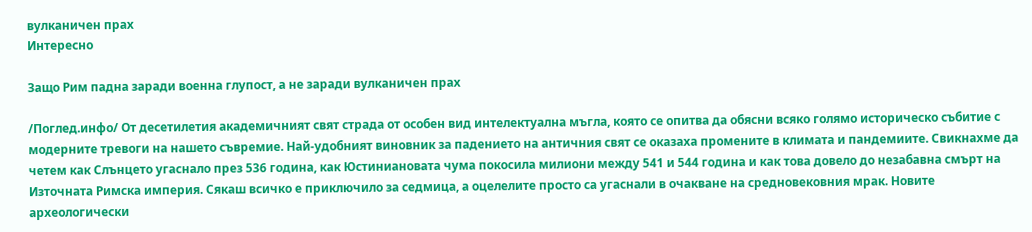вулканичен прах
Интересно

Защо Рим падна заради военна глупост, а не заради вулканичен прах

/Поглед.инфо/ От десетилетия академичният свят страда от особен вид интелектуална мъгла, която се опитва да обясни всяко голямо историческо събитие с модерните тревоги на нашето съвремие. Най-удобният виновник за падението на античния свят се оказаха промените в климата и пандемиите. Свикнахме да четем как Слънцето угаснало през 536 година, как Юстиниановата чума покосила милиони между 541 и 544 година и как това довело до незабавна смърт на Източната Римска империя. Сякаш всичко е приключило за седмица, а оцелелите просто са угаснали в очакване на средновековния мрак. Новите археологически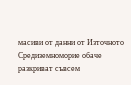масиви от данни от Източното Средиземноморие обаче разкриват съвсем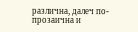различна, далеч по-прозаична и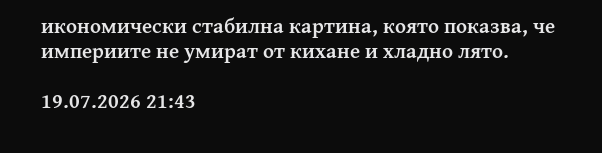икономически стабилна картина, която показва, че империите не умират от кихане и хладно лято.

19.07.2026 21:43